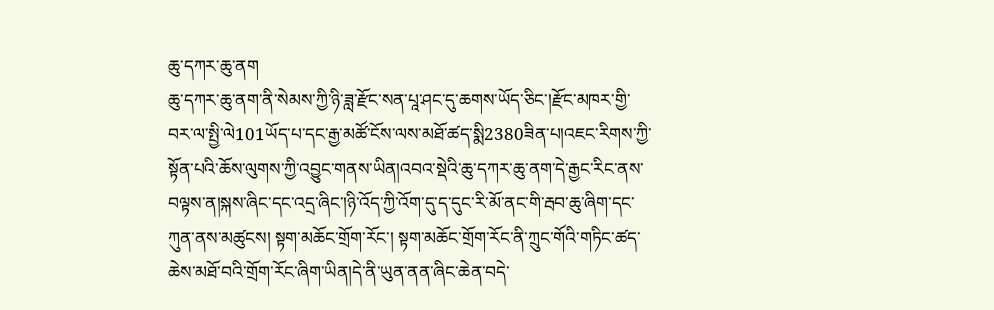ཆུ་དཀར་ཆུ་ནག
ཆུ་དཀར་ཆུ་ནག་ནི་སེམས་ཀྱི་ཉི་ཟླ་རྫོང་སན་པཱ་ཤང་དུ་ཆགས་ཡོད་ཅིང་།རྫོང་མཁར་གྱི་བར་ལ་སྤྱི་ལེ101ཡོད་པ་དང་རྒྱ་མཚོ་ངོས་ལས་མཐོ་ཚད་སྨི2380ཟིན་པ།འཇང་རིགས་ཀྱི་སྟོན་པའི་ཆོས་ལུགས་ཀྱི་འབྱུང་གནས་ཡིན།འབའ་སྡེའི་ཆུ་དཀར་ཆུ་ནག་དེ་རྒྱང་རིང་ནས་བལྟས་ན།སྐས་ཞིང་དང་འདྲ་ཞིང་།ཉི་འོད་ཀྱི་འོག་དུ་ད་དུང་རི་མོ་ནང་གི་རྦབ་ཆུ་ཞིག་དང་ཀུན་ནས་མཚུངས། སྟག་མཆོང་གྲོག་རོང་། སྟག་མཆོང་གྲོག་རོང་ནི་ཀྲུང་གོའི་གཏིང་ཚད་ཆེས་མཐོ་བའི་གྲོག་རོང་ཞིག་ཡིན།དེ་ནི་ཡུན་ནན་ཞིང་ཆེན་བདེ་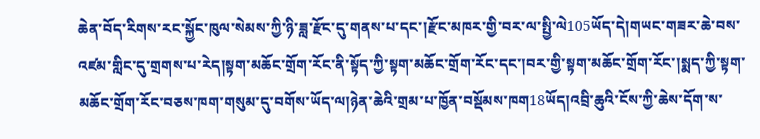ཆེན་བོད་རིགས་རང་སྐྱོང་ཁུལ་སེམས་ཀྱི་ཉི་ཟླ་རྫོང་དུ་གནས་པ་དང་།རྫོང་མཁར་གྱི་བར་ལ་སྤྱི་ལེ105ཡོད་དེ།གཡང་གཟར་ཆེ་བས་འཛམ་གླིང་དུ་གྲགས་པ་རེད།སྟག་མཆོང་གྲོག་རོང་ནི་སྟོད་ཀྱི་སྟག་མཆོང་གྲོག་རོང་དང་།བར་གྱི་སྟག་མཆོང་གྲོག་རོང་།སྨད་ཀྱི་སྟག་མཆོང་གྲོག་རོང་བཅས་ཁག་གསུམ་དུ་བགོས་ཡོད་ལ།ཉེན་ཆེའི་གྲམ་པ་ཁྱོན་བསྡོམས་ཁག18ཡོད།འབྲི་ཆུའི་ངོས་ཀྱི་ཆེས་དོག་ས་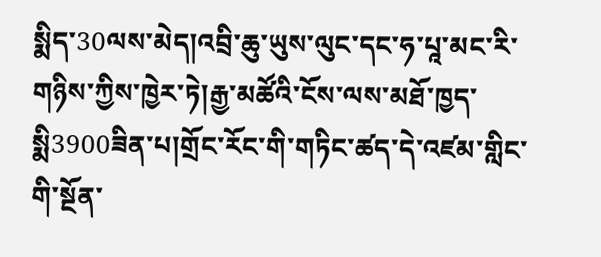སྨིད་30ལས་མེད།འབྲི་ཆུ་ཡུས་ལུང་དང་ཧ་པཱ་མང་རི་གཉིས་ཀྱིས་ཁྱེར་ཏེ།རྒྱ་མཚོའི་ངོས་ལས་མཐོ་ཁྱད་སྨི3900ཟིན་པ།གྲོང་རོང་གི་གཏིང་ཚད་དེ་འཛམ་གླིང་གི་སྔོན་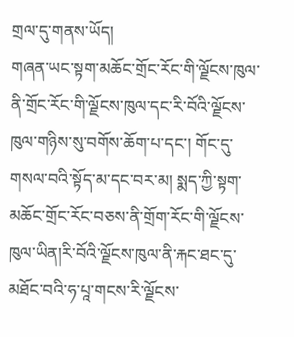གྲལ་དུ་གནས་ཡོད།
གཞན་ཡང་སྟག་མཆོང་གྲོང་རོང་གི་ལྗོངས་ཁུལ་ནི་གྲོང་རོང་གི་ལྗོངས་ཁུལ་དང་རི་བོའི་ལྗོངས་ཁུལ་གཉིས་སུ་བགོས་ཆོག་པ་དང་། གོང་དུ་གསལ་བའི་སྟོད་མ་དང་བར་མ། སྨད་ཀྱི་སྟག་མཆོང་གྲོང་རོང་བཅས་ནི་གྲོག་རོང་གི་ལྗོངས་ཁུལ་ཡིན།རི་བོའི་ལྗོངས་ཁུལ་ནི་རྐང་ཐང་དུ་མཐོང་བའི་ཧ་པཱ་གངས་རི་ལྗོངས་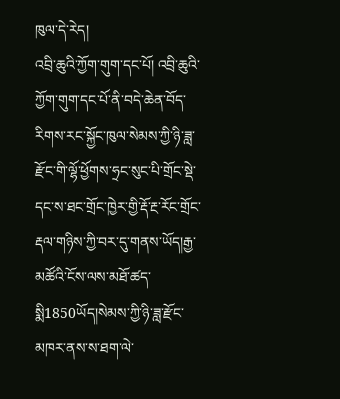ཁུལ་དེ་རེད།
འབྲི་ཆུའི་ཀྱོག་གུག་དང་པོ། འབྲི་ཆུའི་ཀྱོག་གུག་དང་པོ་ནི་བདེ་ཆེན་བོད་རིགས་རང་སྐྱོང་ཁུལ་སེམས་ཀྱི་ཉི་ཟླ་རྫོང་གི་ལྷོ་ཕྱོགས་ཧྲང་སུང་པི་གྲོང་སྡེ་དང་ས་ཐང་གྲོང་ཁྱེར་གྱི་རྡོ་རྔ་རོང་གྲོང་རྡལ་གཉིས་ཀྱི་བར་དུ་གནས་ཡོད།རྒྱ་མཚོའི་ངོས་ལས་མཐོ་ཚད་སྨི1850ཡོད།སེམས་ཀྱི་ཉི་ཟླ་རྫོང་མཁར་ནས་ས་ཐག་ལེ་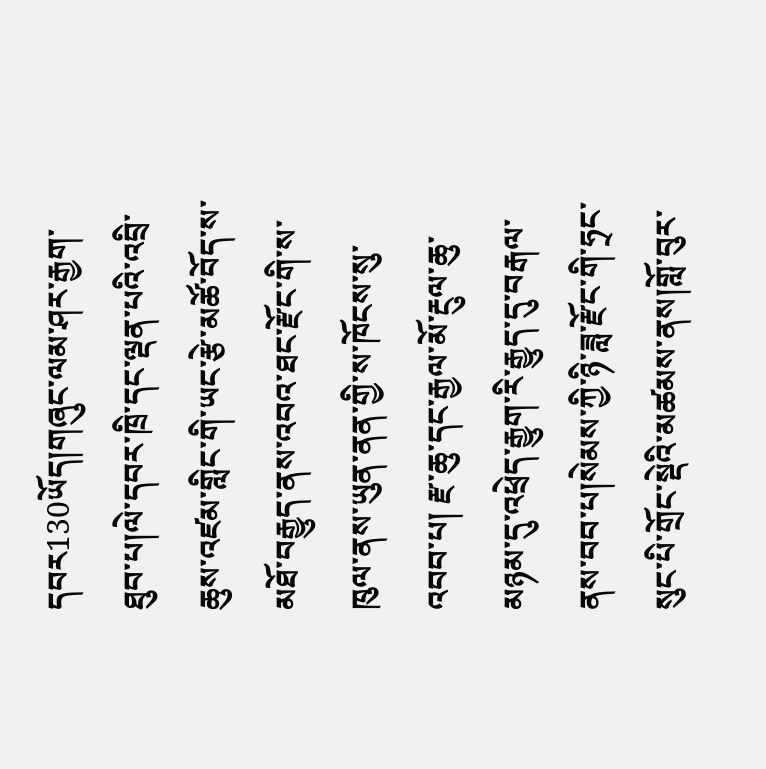དབར130ཡོད།གཞུང་ལམ་ཤར་རྒྱག་ཐུབ་པ།ལེ་དབར་ཁྲི་དང་ལྡན་པའི་འབྲི་ཆུས་འཛམ་གླིང་གི་ཡང་རྩེ་མཚོ་བོད་ས་མཐོ་བརྒྱུད་ནས་འབའ་ཐང་རྫོང་གི་ས་ཁུལ་ནས་ཡུན་ནན་གྱི་ས་ཁོངས་སུ་འབབ་པ། རྫ་ཆུ་དང་རྒྱལ་མོ་རྔུལ་ཆུ་མཉམ་དུ་འཕྲེད་རྒྱུག་རི་རྒྱུད་དུ་བརྒལ་ནས་བབ་པ།སེམས་ཀྱི་ཉི་ཟླ་རྫོང་གི་ཧྲང་སུང་པི་གྲོང་སྡེའི་མཚམས་ནས།གློ་བུར་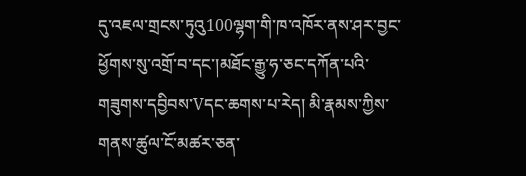དུ་འཇལ་གྲངས་ཏུའུ100ལྷག་གི་ཁ་འཁོར་ནས་ཤར་བྱང་ཕྱོགས་སུ་འགྲོ་བ་དང་།མཐོང་རྒྱུ་ཧ་ཅང་དཀོན་པའི་གཟུགས་དབྱིབས་Vདང་ཆགས་པ་རེད། མི་རྣམས་ཀྱིས་གནས་ཚུལ་ངོ་མཚར་ཅན་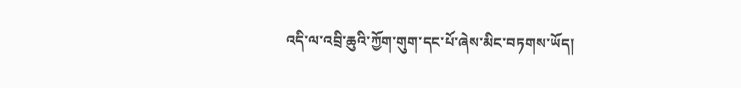འདི་ལ་འབྲི་ཆུའི་ཀྱོག་གུག་དང་པོ་ཞེས་མིང་བཏགས་ཡོད།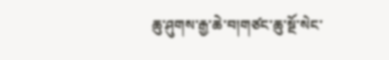ཆུ་ཤུགས་རྒྱ་ཆེ་བ།གཙང་ཆུ་སྔོ་སེང་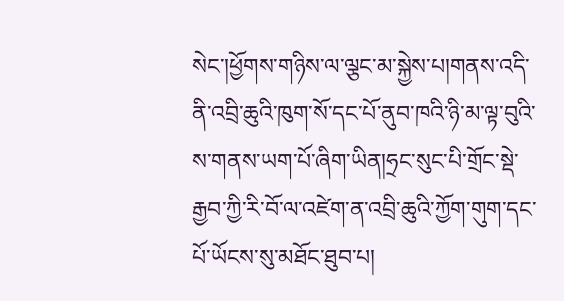སེང་།ཕྱོགས་གཉིས་ལ་ལྕང་མ་སྐྱེས་པ།གནས་འདི་ནི་འབྲི་ཆུའི་ཁུག་སོ་དང་པོ་ནུབ་ཁའི་ཉི་མ་ལྟ་བུའི་ས་གནས་ཡག་པོ་ཞིག་ཡིན།ཧྲང་སུང་པི་གྲོང་སྡེ་རྒྱབ་ཀྱི་རི་བོ་ལ་འཛེག་ན་འབྲི་ཆུའི་ཀྱོག་གུག་དང་པོ་ཡོངས་སུ་མཐོང་ཐུབ་པ།